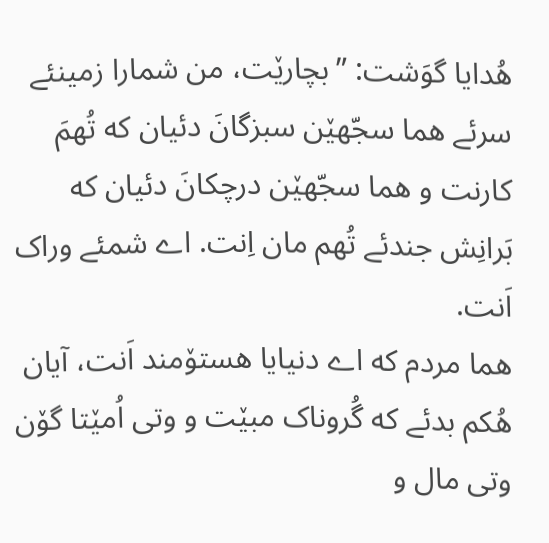هُدایا گوَشت: ”بچارێت، من شمارا زمینئے سرئے هما سجّهێن سبزگانَ دئیان که تُهمَ کارنت و هما سجّهێن درچکانَ دئیان که بَرانِش جندئے تُهم مان اِنت. اے شمئے وراک اَنت.
هما مردم که اے دنیایا هستۆمند اَنت، آیان هُکم بدئے که گُروناک مبێت و وتی اُمێتا گۆن وتی مال و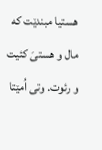هستیا مبندێت که مال و هستیَ کئیت و رئوت. وتی اُمێتا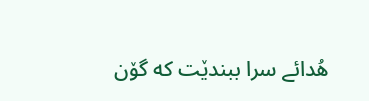هُدائے سرا ببندێت که گۆن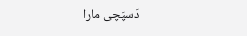دَسپَچی مارا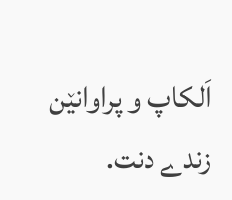اَلکاپ و پراوانێن زندے دنت.